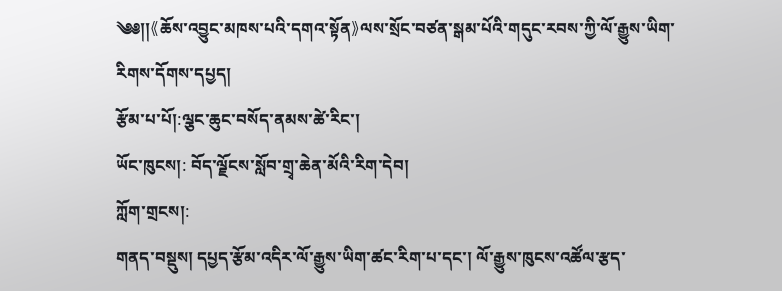༄༅།།《ཆོས་འབྱུང་མཁས་པའི་དགའ་སྟོན》ལས་སྲོང་བཙན་སྒམ་པོའི་གདུང་རབས་ཀྱི་ལོ་རྒྱུས་ཡིག་རིགས་དོགས་དཔྱད།
རྩོམ་པ་པོ།:ལྕང་ཆུང་བསོད་ནམས་ཚེ་རིང་།
ཡོང་ཁུངས།: བོད་ལྗོངས་སློབ་གྲྭ་ཆེན་མོའི་རིག་དེབ།
ཀློག་གྲངས།:
གནད་བསྡུས། དཔྱད་རྩོམ་འདིར་ལོ་རྒྱུས་ཡིག་ཚང་རིག་པ་དང་། ལོ་རྒྱུས་ཁུངས་འཚོལ་རྩད་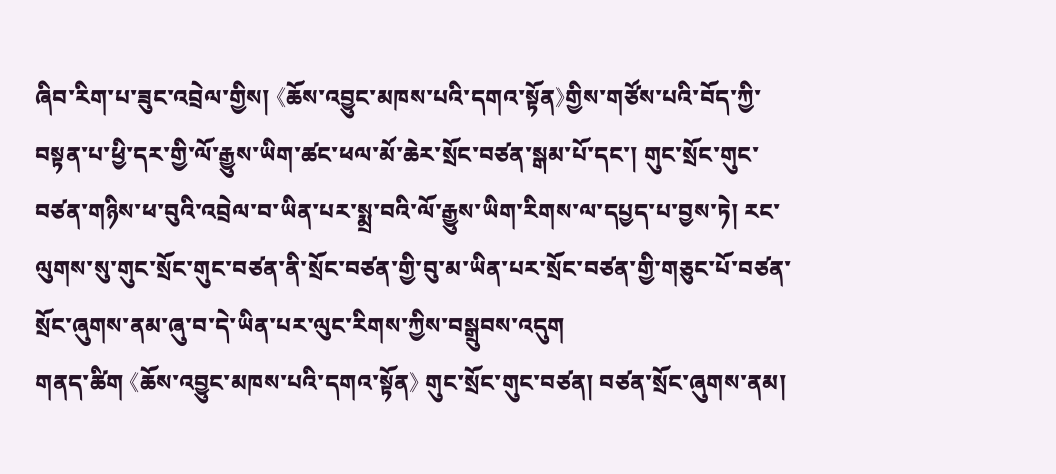ཞིབ་རིག་པ་ཟུང་འབྲེལ་གྱིས། 《ཆོས་འབྱུང་མཁས་པའི་དགའ་སྟོན》གྱིས་གཙོས་པའི་བོད་ཀྱི་བསྟན་པ་ཕྱི་དར་གྱི་ལོ་རྒྱུས་ཡིག་ཚང་ཕལ་མོ་ཆེར་སྲོང་བཙན་སྒམ་པོ་དང་། གུང་སྲོང་གུང་བཙན་གཉིས་ཕ་བུའི་འབྲེལ་བ་ཡིན་པར་སྨྲ་བའི་ལོ་རྒྱུས་ཡིག་རིགས་ལ་དཔྱད་པ་བྱས་ཏེ། རང་ལུགས་སུ་གུང་སྲོང་གུང་བཙན་ནི་སྲོང་བཙན་གྱི་བུ་མ་ཡིན་པར་སྲོང་བཙན་གྱི་གཅུང་པོ་བཙན་སྲོང་ཞུགས་ནམ་ཞུ་བ་དེ་ཡིན་པར་ལུང་རིགས་ཀྱིས་བསྒྲུབས་འདུག
གནད་ཚིག 《ཆོས་འབྱུང་མཁས་པའི་དགའ་སྟོན》 གུང་སྲོང་གུང་བཙན། བཙན་སྲོང་ཞུགས་ནམ།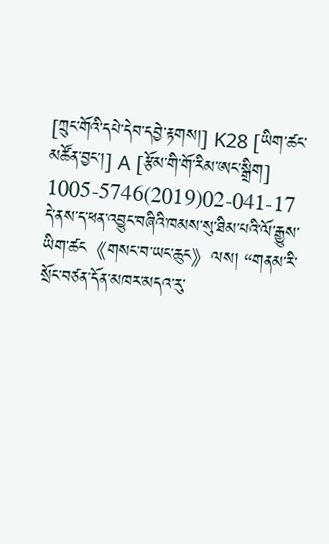[ཀྲུང་གོའི་དཔེ་དེབ་དབྱེ་རྟགས།] K28 [ཡིག་ཚང་མཚོན་བྱང་།] A [རྩོམ་གི་གོ་རིམ་ཨང་སྒྲིག] 1005-5746(2019)02-041-17
དེ་ནས་ད་ཕན་འབྱུང་བཞིའི་ཁམས་སུ་ཐིམ་པའི་ལོ་རྒྱུས་ཡིག་ཚང《གསང་བ་ཡང་ཆུང》ལས། “གནམ་རི་སྲོང་བཙན་དོན་མཁར་མདའ་རུ་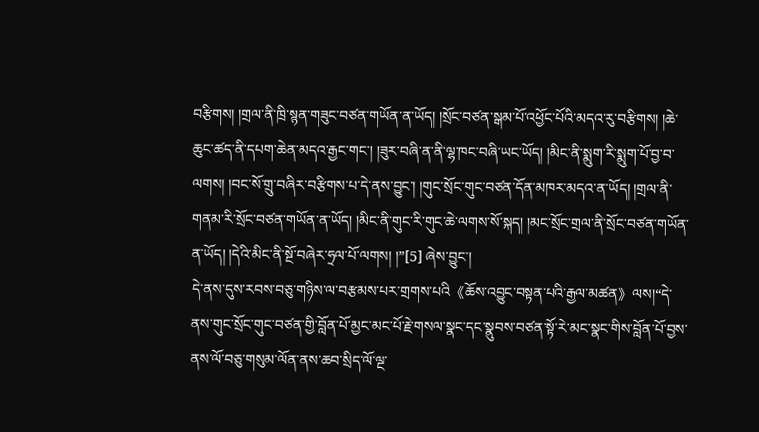བརྩིགས། །གྲལ་ནི་ཁྲི་སྙན་གཟུང་བཙན་གཡོན་ན་ཡོད། །སྲོང་བཙན་སྒམ་པོ་འཕྱོང་པོའི་མདའ་རུ་བརྩིགས། །ཆེ་ཆུང་ཚད་ནི་དཔག་ཆེན་མདའ་རྒྱང་གང་། །ཟུར་བཞི་ན་ནི་ལྷ་ཁང་བཞི་ཡང་ཡོད། །མིང་ནི་སྨུག་རི་སྨུག་པོ་བྱ་བ་ལགས། །བང་སོ་གྲུ་བཞིར་བརྩིགས་པ་དེ་ནས་བྱུང་། །གུང་སྲོང་གུང་བཙན་དོན་མཁར་མདའ་ན་ཡོད། །གྲལ་ནི་གནམ་རི་སྲོང་བཙན་གཡོན་ན་ཡོད། །མིང་ནི་གུང་རི་གུང་ཆེ་ལགས་སོ་སྐད། །མང་སྲོང་གྲལ་ནི་སྲོང་བཙན་གཡོན་ན་ཡོད། །དེའི་མིང་ནི་སྔོ་བཞེར་ཧྲལ་པོ་ལགས། །”[5] ཞེས་བྱུང་།
དེ་ནས་དུས་རབས་བཅུ་གཉིས་ལ་བརྩམས་པར་གྲགས་པའི《ཆོས་འབྱུང་བསྟན་པའི་རྒྱལ་མཚན》ལས།“དེ་ནས་གུང་སྲོང་གུང་བཙན་གྱི་བློན་པོ་མྱང་མང་པོ་རྗེ་གསལ་སྣང་དང་སྣུབས་བཙན་སྟོ་རེ་མང་སྣང་གིས་བློན་པོ་བྱས་ནས་ལོ་བཅུ་གསུམ་ལོན་ནས་ཆབ་སྲིད་ལོ་ལྔ་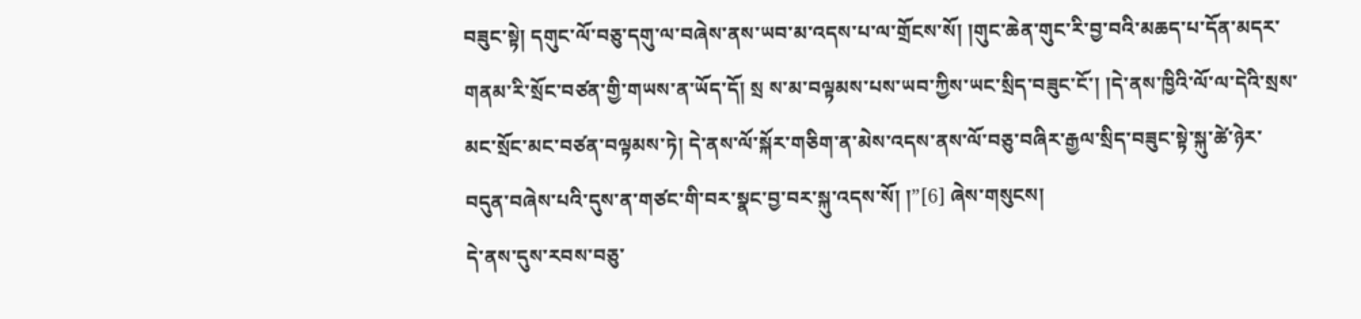བཟུང་སྟེ། དགུང་ལོ་བཅུ་དགུ་ལ་བཞེས་ནས་ཡབ་མ་འདས་པ་ལ་གྲོངས་སོ། །གུང་ཆེན་གུང་རི་བྱ་བའི་མཆད་པ་དོན་མདར་གནམ་རི་སྲོང་བཙན་གྱི་གཡས་ན་ཡོད་དོ། སྲ ས་མ་བལྟམས་པས་ཡབ་ཀྱིས་ཡང་སྲིད་བཟུང་ངོ་། །དེ་ནས་ཁྱིའི་ལོ་ལ་དེའི་སྲས་མང་སྲོང་མང་བཙན་བལྟམས་ཏེ། དེ་ནས་ལོ་སྐོར་གཅིག་ན་མེས་འདས་ནས་ལོ་བཅུ་བཞིར་རྒྱལ་སྲིད་བཟུང་སྟེ་སྐུ་ཚེ་ཉེར་བདུན་བཞེས་པའི་དུས་ན་གཙང་གི་བར་སྣང་བྱ་བར་སྐུ་འདས་སོ། །”[6] ཞེས་གསུངས།
དེ་ནས་དུས་རབས་བཅུ་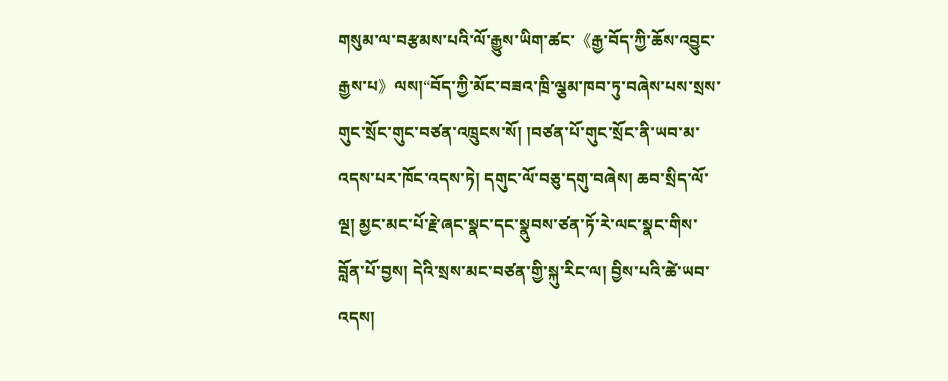གསུམ་ལ་བརྩམས་པའི་ལོ་རྒྱུས་ཡིག་ཚང་《རྒྱ་བོད་ཀྱི་ཆོས་འབྱུང་རྒྱས་པ》ལས།“བོད་ཀྱི་མོང་བཟའ་ཁྲི་ལྕམ་ཁབ་ཏུ་བཞེས་པས་སྲས་གུང་སྲོང་གུང་བཙན་འཁྲུངས་སོ། །བཙན་པོ་གུང་སྲོང་ནི་ཡབ་མ་འདས་པར་ཁོང་འདས་ཏེ། དགུང་ལོ་བཅུ་དགུ་བཞེས། ཆབ་སྲིད་ལོ་ལྔ། མྱང་མང་པོ་རྗེ་ཞང་སྣང་དང་སྣུབས་ཙན་ཏོ་རེ་ལང་སྣང་གིས་བློན་པོ་བྱས། དེའི་སྲས་མང་བཙན་གྱི་སྐུ་རིང་ལ། བྱིས་པའི་ཚེ་ཡབ་འདས།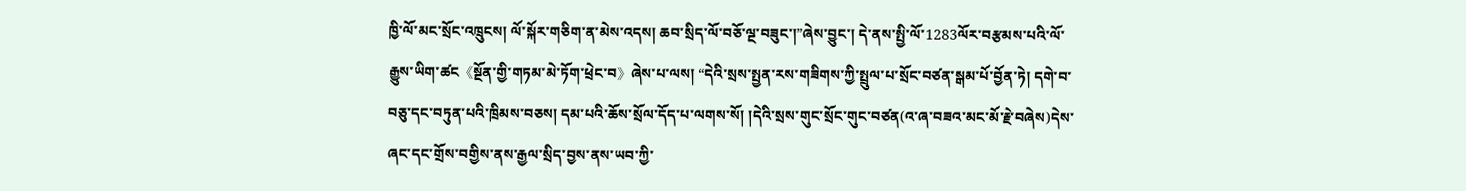ཁྱི་ལོ་མང་སྲོང་འཁྲུངས། ལོ་སྐོར་གཅིག་ན་མེས་འདས། ཆབ་སྲིད་ལོ་བཅོ་ལྔ་བཟུང་།”ཞེས་བྱུང་། དེ་ནས་སྤྱི་ལོ་1283ལོར་བརྩམས་པའི་ལོ་རྒྱུས་ཡིག་ཚང《སྔོན་གྱི་གཏམ་མེ་ཏོག་ཕྲེང་བ》ཞེས་པ་ལས། “དེའི་སྲས་སྤྱན་རས་གཟིགས་ཀྱི་སྤྲུལ་པ་སྲོང་བཙན་སྒམ་པོ་བྱོན་ཏེ། དགེ་བ་བཅུ་དང་བཏུན་པའི་ཁྲིམས་བཅས། དམ་པའི་ཆོས་སྲོལ་དོད་པ་ལགས་སོ། །དེའི་སྲས་གུང་སྲོང་གུང་བཙན(འ་ཞ་བཟའ་མང་མོ་རྗེ་བཞེས)དེས་ཞང་དང་གྲོས་བགྱིས་ནས་རྒྱལ་སྲིད་བྱས་ནས་ཡབ་ཀྱི་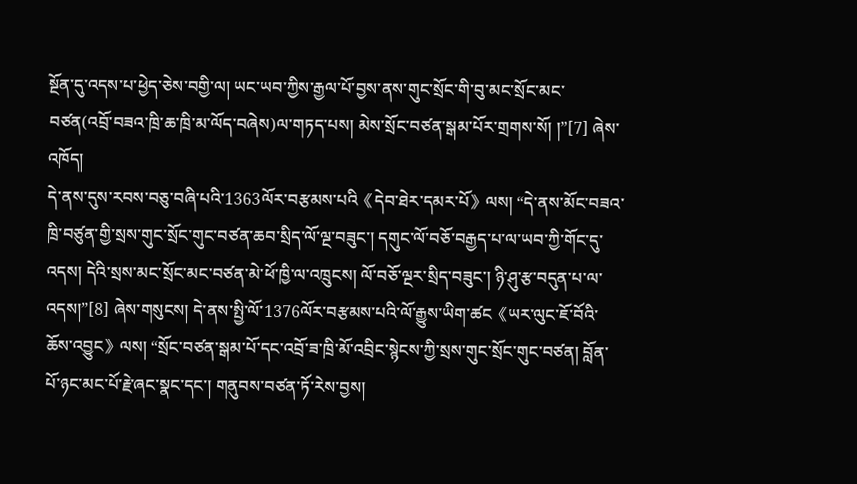སྔོན་དུ་འདས་པ་ཕྱེད་ཅེས་བགྱི་ལ། ཡང་ཡབ་ཀྱིས་རྒྱལ་པོ་བྱས་ནས་གུང་སྲོང་གི་བུ་མང་སྲོང་མང་བཙན(འབྲོ་བཟའ་ཁྲི་ཆ་ཁྲི་མ་ལོད་བཞེས)ལ་གཏད་པས། མེས་སྲོང་བཙན་སྒམ་པོར་གྲགས་སོ། །”[7] ཞེས་འཁོད།
དེ་ནས་དུས་རབས་བཅུ་བཞི་པའི་1363ལོར་བརྩམས་པའི《དེབ་ཐེར་དམར་པོ》ལས། “དེ་ནས་མོང་བཟའ་ཁྲི་བཙུན་གྱི་སྲས་གུང་སྲོང་གུང་བཙན་ཆབ་སྲིད་ལོ་ལྔ་བཟུང་། དགུང་ལོ་བཅོ་བརྒྱད་པ་ལ་ཡབ་ཀྱི་གོང་དུ་འདས། དེའི་སྲས་མང་སྲོང་མང་བཙན་མེ་ཕོ་ཁྱི་ལ་འཁྲུངས། ལོ་བཅོ་ལྔར་སྲིད་བཟུང་། ཉི་ཤུ་རྩ་བདུན་པ་ལ་འདས།”[8] ཞེས་གསུངས། དེ་ནས་སྤྱི་ལོ་1376ལོར་བརྩམས་པའི་ལོ་རྒྱུས་ཡིག་ཚང《ཡར་ལུང་ཇོ་བོའི་ཆོས་འབྱུང》ལས། “སྲོང་བཙན་སྒམ་པོ་དང་འབྲོ་ཟ་ཁྲི་མོ་འབྲིང་སྙེངས་ཀྱི་སྲས་གུང་སྲོང་གུང་བཙན། བློན་པོ་ཉང་མང་པོ་རྗེ་ཞང་སྣང་དང་། གནུབས་བཙན་ཏོ་རེས་བྱས།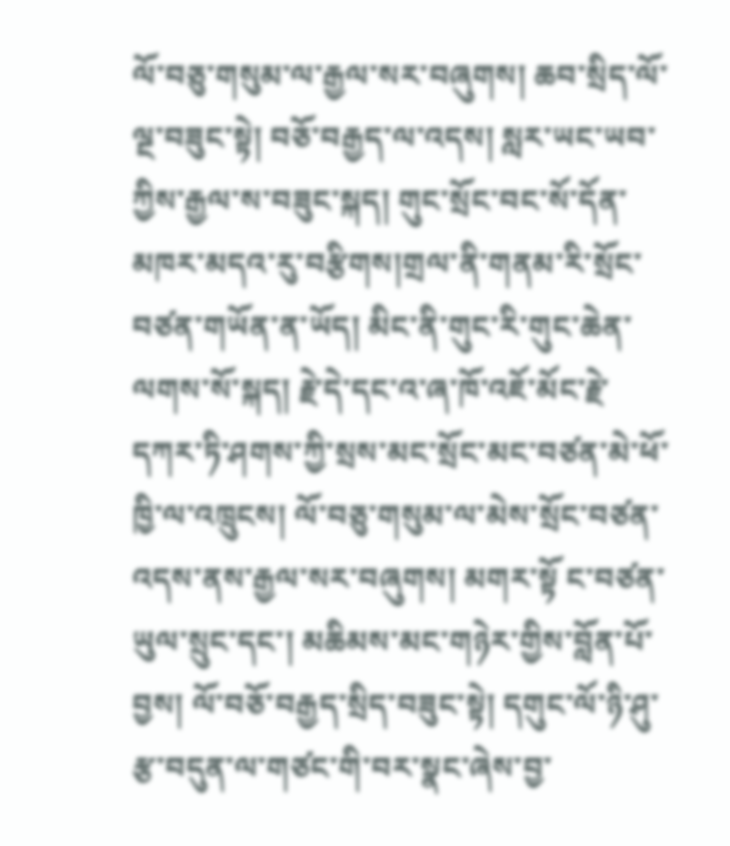ལོ་བཅུ་གསུམ་ལ་རྒྱལ་སར་བཞུགས། ཆབ་སྲིད་ལོ་ལྔ་བཟུང་སྟེ། བཅོ་བརྒྱད་ལ་འདས། སླར་ཡང་ཡབ་ཀྱིས་རྒྱལ་ས་བཟུང་སྐད། གུང་སྲོང་བང་སོ་དོན་མཁར་མདའ་རུ་བརྩིགས།གྲལ་ནི་གནམ་རི་སྲོང་བཙན་གཡོན་ན་ཡོད། མིང་ནི་གུང་རི་གུང་ཆེན་ལགས་སོ་སྐད། རྗེ་དེ་དང་འ་ཞ་ཁོ་འཇོ་མོང་རྗེ་དཀར་ཏི་ཤགས་ཀྱི་སྲས་མང་སྲོང་མང་བཙན་མེ་ཕོ་ཁྱི་ལ་འཁྲུངས། ལོ་བཅུ་གསུམ་ལ་མེས་སྲོང་བཙན་འདས་ནས་རྒྱལ་སར་བཞུགས། མགར་སྟོ ང་བཙན་ཡུལ་སྲུང་དང་། མཆིམས་མང་གཉེར་གྱིས་བློན་པོ་བྱས། ལོ་བཅོ་བརྒྱད་སྲིད་བཟུང་སྟེ། དགུང་ལོ་ཉི་ཤུ་རྩ་བདུན་ལ་གཙང་གི་བར་སྣང་ཞེས་བྱ་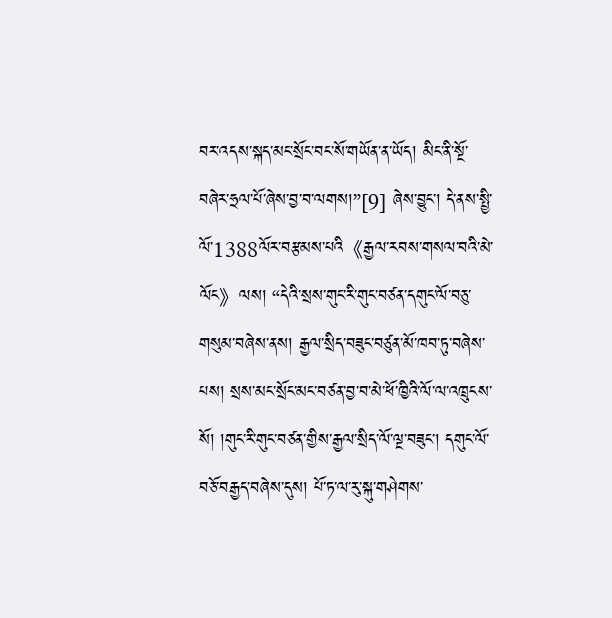བར་འདས་སྐད་མང་སྲོང་བང་སོ་གཡོན་ན་ཡོད། མིང་ནི་སྔོ་བཞེར་ཧྲལ་པོ་ཞེས་བྱ་བ་ལགས།”[9] ཞེས་བྱུང་། དེ་ནས་སྤྱི་ལོ་1388ལོར་བརྩམས་པའི《རྒྱལ་རབས་གསལ་བའི་མེ་ལོང》ལས། “དེའི་སྲས་གུང་རི་གུང་བཙན་དགུང་ལོ་བཅུ་གསུམ་བཞེས་ནས། རྒྱལ་སྲིད་བཟུང་བཙུན་མོ་ཁབ་ཏུ་བཞེས་པས། སྲས་མང་སྲོང་མང་བཙན་བྱ་བ་མེ་ཕོ་ཁྱིའི་ལོ་ལ་འཁྲུངས་སོ། །གུང་རི་གུང་བཙན་གྱིས་རྒྱལ་སྲིད་ལོ་ལྔ་བཟུང་། དགུང་ལོ་བཅོ་བརྒྱད་བཞེས་དུས། པོ་ཏ་ལ་རུ་སྐུ་གཤེགས་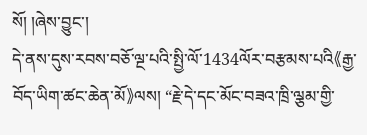སོ། །ཞེས་བྱུང་།
དེ་ནས་དུས་རབས་བཅོ་ལྔ་པའི་སྤྱི་ལོ་1434ལོར་བརྩམས་པའི《རྒྱ་བོད་ཡིག་ཚང་ཆེན་མོ》ལས། “རྗེ་དེ་དང་མོང་བཟའ་ཁྲི་ལྕམ་གྱི་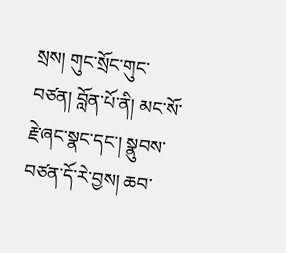སྲས། གུང་སྲོང་གུང་བཙན། བློན་པོ་ནི། མང་སོ་རྗེ་ཞང་སྣང་དང་། སྣུབས་བཙན་དོ་རེ་བྱས། ཆབ་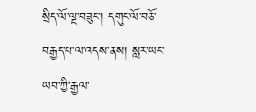སྲིད་ལོ་ལྔ་བཟུང་། དགུང་ལོ་བཅོ་བརྒྱད་པ་ལ་འདས་ནས། སླར་ཡང་ཡབ་ཀྱི་རྒྱལ་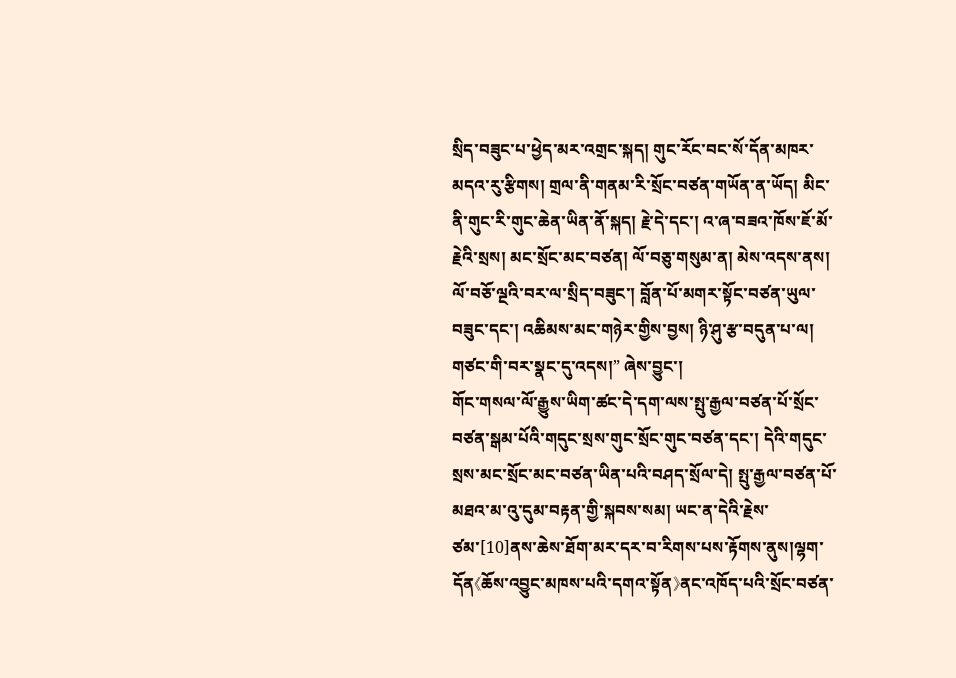སྲིད་བཟུང་པ་ཕྱེད་མར་འགྲང་སྐད། གུང་རོང་བང་སོ་དོན་མཁར་མདའ་རུ་རྩིགས། གྲལ་ནི་གནམ་རི་སྲོང་བཙན་གཡོན་ན་ཡོད། མིང་ནི་གུང་རི་གུང་ཆེན་ཡིན་ནོ་སྐད། རྗེ་དེ་དང་། འ་ཞ་བཟའ་ཁོས་ཇོ་མོ་རྗེའི་སྲས། མང་སྲོང་མང་བཙན། ལོ་བཅུ་གསུམ་ན། མེས་འདས་ནས། ལོ་བཅོ་ལྔའི་བར་ལ་སྲིད་བཟུང་། བློན་པོ་མགར་སྟོང་བཙན་ཡུལ་བཟུང་དང་། འཆིམས་མང་གཉེར་གྱིས་བྱས། ཉི་ཤུ་རྩ་བདུན་པ་ལ། གཙང་གི་བར་སྣང་དུ་འདས།” ཞེས་བྱུང་།
གོང་གསལ་ལོ་རྒྱུས་ཡིག་ཚང་དེ་དག་ལས་སྤུ་རྒྱལ་བཙན་པོ་སྲོང་བཙན་སྒམ་པོའི་གདུང་སྲས་གུང་སྲོང་གུང་བཙན་དང་། དེའི་གདུང་སྲས་མང་སྲོང་མང་བཙན་ཡིན་པའི་བཤད་སྲོལ་དེ། སྤུ་རྒྱལ་བཙན་པོ་མཐའ་མ་འུ་དུམ་བརྟན་གྱི་སྐབས་སམ། ཡང་ན་དེའི་རྗེས་ཙམ་[10]ནས་ཆེས་ཐོག་མར་དར་བ་རིགས་པས་རྟོགས་ནུས།ལྷག་དོན《ཆོས་འབྱུང་མཁས་པའི་དགའ་སྟོན》ནང་འཁོད་པའི་སྲོང་བཙན་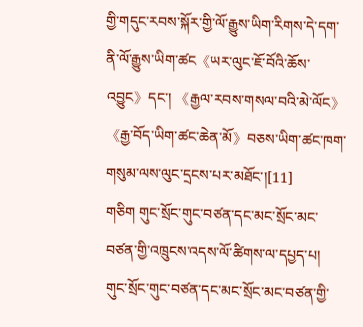གྱི་གདུང་རབས་སྐོར་གྱི་ལོ་རྒྱུས་ཡིག་རིགས་དེ་དག་ནི་ལོ་རྒྱུས་ཡིག་ཚང《ཡར་ལུང་ཇོ་བོའི་ཆོས་འབྱུང》དང་། 《རྒྱལ་རབས་གསལ་བའི་མེ་ལོང》《རྒྱ་བོད་ཡིག་ཚང་ཆེན་མོ》བཅས་ཡིག་ཚང་ཁག་གསུམ་ལས་ལུང་དྲངས་པར་མཐོང་།[11]
གཅིག གུང་སྲོང་གུང་བཙན་དང་མང་སྲོང་མང་བཙན་གྱི་འཁྲུངས་འདས་ལོ་ཚིགས་ལ་དཔྱད་པ།
གུང་སྲོང་གུང་བཙན་དང་མང་སྲོང་མང་བཙན་གྱི་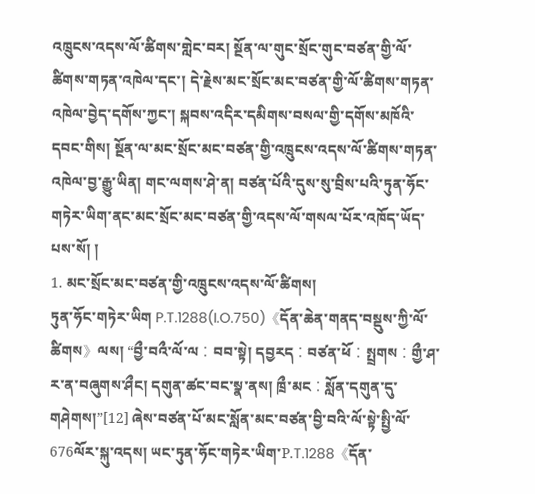འཁྲུངས་འདས་ལོ་ཚིགས་གླེང་བར། སྔོན་ལ་གུང་སྲོང་གུང་བཙན་གྱི་ལོ་ཚིགས་གཏན་འཁེལ་དང་། དེ་རྗེས་མང་སྲོང་མང་བཙན་གྱི་ལོ་ཚིགས་གཏན་འཁེལ་བྱེད་དགོས་ཀྱང་། སྐབས་འདིར་དམིགས་བསལ་གྱི་དགོས་མཁོའི་དབང་གིས། སྔོན་ལ་མང་སྲོང་མང་བཙན་གྱི་འཁྲུངས་འདས་ལོ་ཚིགས་གཏན་འཁེལ་བྱ་རྒྱུ་ཡིན། གང་ལགས་ཤེ་ན། བཙན་པོའི་དུས་སུ་བྲིས་པའི་ཏུན་ཧོང་གཏེར་ཡིག་ནང་མང་སྲོང་མང་བཙན་གྱི་འདས་ལོ་གསལ་པོར་འཁོད་ཡོད་པས་སོ། །
1. མང་སྲོང་མང་བཙན་གྱི་འཁྲུངས་འདས་ལོ་ཚིགས།
ཏུན་ཧོང་གཏེར་ཡིག P.T.1288(I.O.750)《དོན་ཆེན་གནད་བསྡུས་ཀྱི་ལོ་ཚིགས》ལས། “བྱྀ་བའྀ་ལོ་ལ︰བབ་སྟེ། དབྱརད︰བཙན་ཕོ︰སྤྲགས︰གྱྀ་ཤ་ར་ན་བཞུགས་ཤྀང། དགུན་ཚང་བང་སྣ་ནས། ཁྲྀ་མང︰སློན་དགུན་དུ་གཤེགས།”[12] ཞེས་བཙན་པོ་མང་སློན་མང་བཙན་བྱི་བའི་ལོ་སྟེ་སྤྱི་ལོ་676ལོར་སྐུ་འདས། ཡང་ཏུན་ཧོང་གཏེར་ཡིག་P.T.1288《དོན་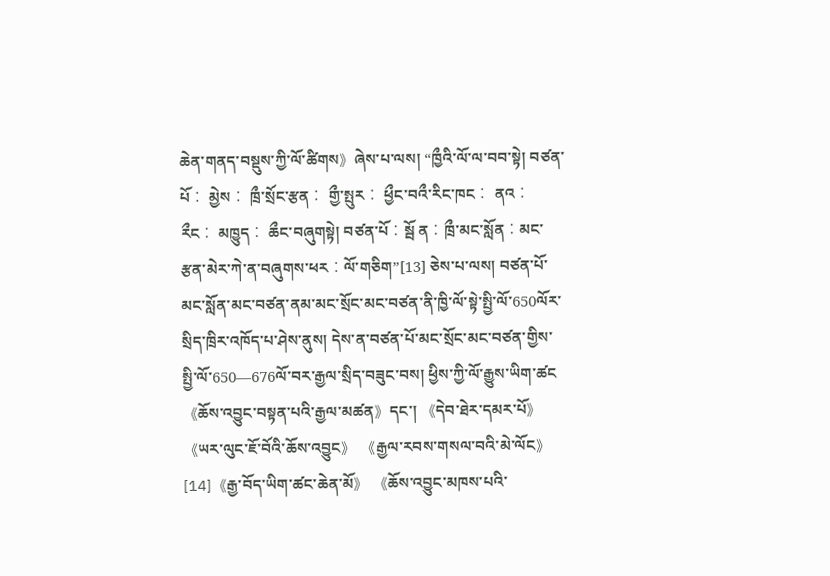ཆེན་གནད་བསྡུས་ཀྱི་ལོ་ཚིགས》ཞེས་པ་ལས། “ཁྱྀའི་ལོ་ལ་བབ་སྟེ། བཙན་པོ︰ མྱེས︰ ཁྲྀ་སྲོང་རྩན︰ གྱྀ་སྤུར︰ ཕྱྀང་བའྀ་རིང་ཁང︰ ནའ︰ རྀང︰ མཁྱུད︰ ཆྀང་བཞུགསྟེ། བཙན་པོ︰སྦོ ན︰ཁྲྀ་མང་སློན︰མང་རྩན་མེར་ཀེ་ན་བཞུགས་ཕར︰ལོ་གཅིག”[13] ཅེས་པ་ལས། བཙན་པོ་མང་སློན་མང་བཙན་ནམ་མང་སྲོང་མང་བཙན་ནི་ཁྱི་ལོ་སྟེ་སྤྱི་ལོ་650ལོར་སྲིད་ཁྲིར་འཁོད་པ་ཤེས་ནུས། དེས་ན་བཙན་པོ་མང་སྲོང་མང་བཙན་གྱིས་སྤྱི་ལོ་650—676ལོ་བར་རྒྱལ་སྲིད་བཟུང་བས། ཕྱིས་ཀྱི་ལོ་རྒྱུས་ཡིག་ཚང《ཆོས་འབྱུང་བསྟན་པའི་རྒྱལ་མཚན》དང་། 《དེབ་ཐེར་དམར་པོ》 《ཡར་ལུང་ཇོ་བོའི་ཆོས་འབྱུང》 《རྒྱལ་རབས་གསལ་བའི་མེ་ལོང》[14]《རྒྱ་བོད་ཡིག་ཚང་ཆེན་མོ》 《ཆོས་འབྱུང་མཁས་པའི་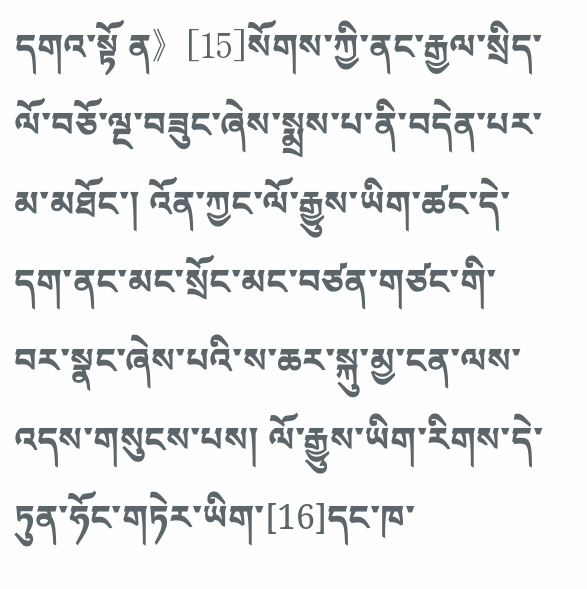དགའ་སྟོ ན》[15]སོགས་ཀྱི་ནང་རྒྱལ་སྲིད་ལོ་བཅོ་ལྔ་བཟུང་ཞེས་སྨྲས་པ་ནི་བདེན་པར་མ་མཐོང་། འོན་ཀྱང་ལོ་རྒྱུས་ཡིག་ཚང་དེ་དག་ནང་མང་སྲོང་མང་བཙན་གཙང་གི་བར་སྣང་ཞེས་པའི་ས་ཆར་སྐུ་མྱ་ངན་ལས་འདས་གསུངས་པས། ལོ་རྒྱུས་ཡིག་རིགས་དེ་ཏུན་ཧོང་གཏེར་ཡིག་[16]དང་ཁ་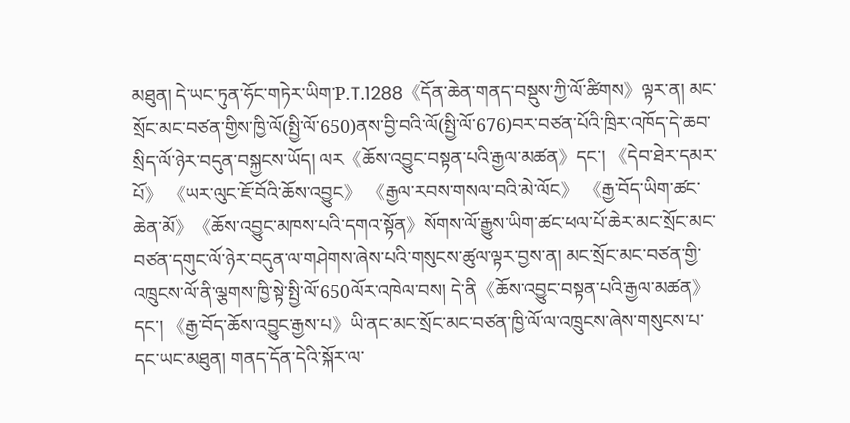མཐུན། དེ་ཡང་ཏུན་ཧོང་གཏེར་ཡིག་P.T.1288《དོན་ཆེན་གནད་བསྡུས་ཀྱི་ལོ་ཚིགས》ལྟར་ན། མང་སྲོང་མང་བཙན་གྱིས་ཁྱི་ལོ(སྤྱི་ལོ་650)ནས་བྱི་བའི་ལོ(སྤྱི་ལོ་676)བར་བཙན་པོའི་ཁྲིར་འཁོད་དེ་ཆབ་སྲིད་ལོ་ཉེར་བདུན་བསྐྱངས་ཡོད། ལར《ཆོས་འབྱུང་བསྟན་པའི་རྒྱལ་མཚན》དང་། 《དེབ་ཐེར་དམར་པོ》 《ཡར་ལུང་ཇོ་བོའི་ཆོས་འབྱུང》 《རྒྱལ་རབས་གསལ་བའི་མེ་ལོང》 《རྒྱ་བོད་ཡིག་ཚང་ཆེན་མོ》《ཆོས་འབྱུང་མཁས་པའི་དགའ་སྟོན》སོགས་ལོ་རྒྱུས་ཡིག་ཚང་ཕལ་པོ་ཆེར་མང་སྲོང་མང་བཙན་དགུང་ལོ་ཉེར་བདུན་ལ་གཤེགས་ཞེས་པའི་གསུངས་ཚུལ་ལྟར་བྱས་ན། མང་སྲོང་མང་བཙན་གྱི་འཁྲུངས་ལོ་ནི་ལྕགས་ཁྱི་སྟེ་སྤྱི་ལོ་650ལོར་འཁེལ་བས། དེ་ནི《ཆོས་འབྱུང་བསྟན་པའི་རྒྱལ་མཚན》དང་། 《རྒྱ་བོད་ཆོས་འབྱུང་རྒྱས་པ》ཡི་ནང་མང་སྲོང་མང་བཙན་ཁྱི་ལོ་ལ་འཁྲུངས་ཞེས་གསུངས་པ་དང་ཡང་མཐུན། གནད་དོན་དེའི་སྐོར་ལ་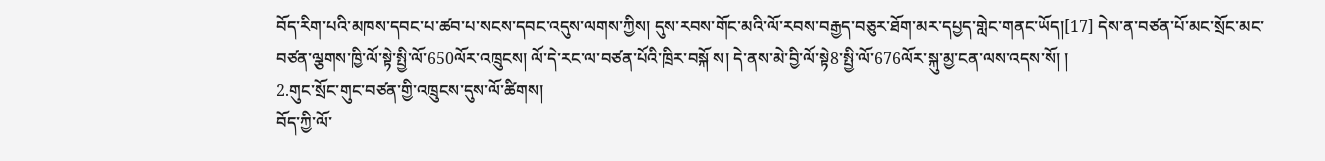བོད་རིག་པའི་མཁས་དབང་པ་ཚབ་པ་སངས་དབང་འདུས་ལགས་ཀྱིས། དུས་རབས་གོང་མའི་ལོ་རབས་བརྒྱད་བཅུར་ཐོག་མར་དཔྱད་གླེང་གནང་ཡོད།[17] དེས་ན་བཙན་པོ་མང་སྲོང་མང་བཙན་ལྕགས་ཁྱི་ལོ་སྟེ་སྤྱི་ལོ་650ལོར་འཁྲུངས། ལོ་དེ་རང་ལ་བཙན་པོའི་ཁྲིར་བསྐོ ས། དེ་ནས་མེ་བྱི་ལོ་སྟེ8་སྤྱི་ལོ་676ལོར་སྐུ་མྱ་ངན་ལས་འདས་སོ། །
2.གུང་སྲོང་གུང་བཙན་གྱི་འཁྲུངས་དུས་ལོ་ཚིགས།
བོད་ཀྱི་ལོ་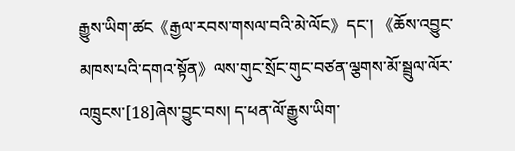རྒྱུས་ཡིག་ཚང《རྒྱལ་རབས་གསལ་བའི་མེ་ལོང》དང་། 《ཆོས་འབྱུང་མཁས་པའི་དགའ་སྟོན》ལས་གུང་སྲོང་གུང་བཙན་ལྕགས་མོ་སྦྲུལ་ལོར་འཁྲུངས་[18]ཞེས་བྱུང་བས། ད་ཕན་ལོ་རྒྱུས་ཡིག་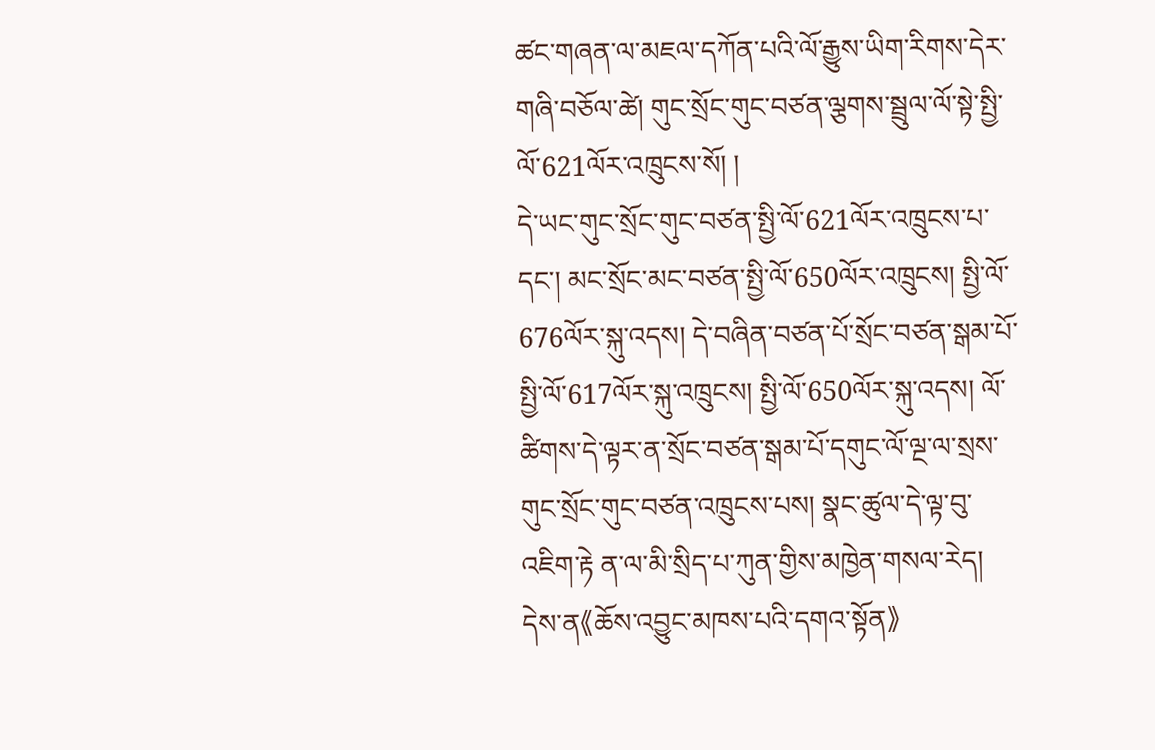ཚང་གཞན་ལ་མཇལ་དཀོན་པའི་ལོ་རྒྱུས་ཡིག་རིགས་དེར་གཞི་བཅོལ་ཚེ། གུང་སྲོང་གུང་བཙན་ལྕགས་སྦྲུལ་ལོ་སྟེ་སྤྱི་ལོ་621ལོར་འཁྲུངས་སོ། །
དེ་ཡང་གུང་སྲོང་གུང་བཙན་སྤྱི་ལོ་621ལོར་འཁྲུངས་པ་དང་། མང་སྲོང་མང་བཙན་སྤྱི་ལོ་650ལོར་འཁྲུངས། སྤྱི་ལོ་676ལོར་སྐུ་འདས། དེ་བཞིན་བཙན་པོ་སྲོང་བཙན་སྒམ་པོ་སྤྱི་ལོ་617ལོར་སྐུ་འཁྲུངས། སྤྱི་ལོ་650ལོར་སྐུ་འདས། ལོ་ཚིགས་དེ་ལྟར་ན་སྲོང་བཙན་སྒམ་པོ་དགུང་ལོ་ལྔ་ལ་སྲས་གུང་སྲོང་གུང་བཙན་འཁྲུངས་པས། སྣང་ཚུལ་དེ་ལྟ་བུ་འཇིག་རྟེ ན་ལ་མི་སྲིད་པ་ཀུན་གྱིས་མཁྱེན་གསལ་རེད། དེས་ན《ཆོས་འབྱུང་མཁས་པའི་དགའ་སྟོན》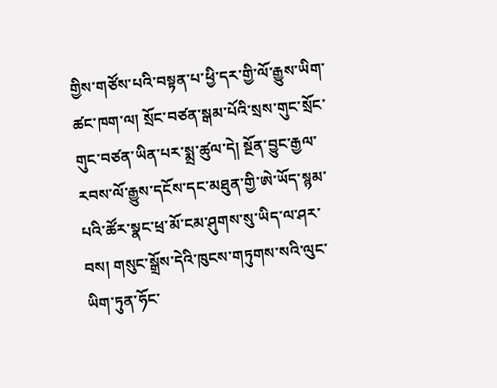གྱིས་གཙོས་པའི་བསྟན་པ་ཕྱི་དར་གྱི་ལོ་རྒྱུས་ཡིག་ཚང་ཁག་ལ། སྲོང་བཙན་སྒམ་པོའི་སྲས་གུང་སྲོང་གུང་བཙན་ཡིན་པར་སྨྲ་ཚུལ་དེ། སྔོན་བྱུང་རྒྱལ་རབས་ལོ་རྒྱུས་དངོས་དང་མཐུན་གྱི་ཨེ་ཡོད་སྙམ་པའི་ཚོར་སྣང་ཕྲ་མོ་ངམ་ཤུགས་སུ་ཡིད་ལ་ཤར་བས། གསུང་སྒྲོས་དེའི་ཁུངས་གཏུགས་སའི་ལུང་ཡིག་ཏུན་ཧོང་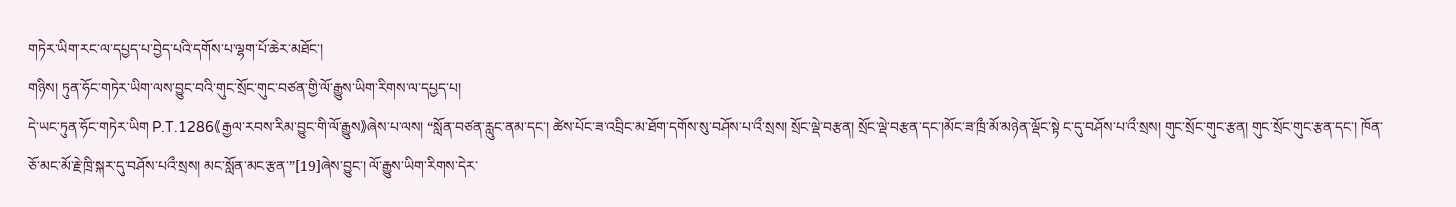གཏེར་ཡིག་རང་ལ་དཔྱད་པ་བྱེད་པའི་དགོས་པ་ལྷག་པོ་ཆེར་མཐོང་།
གཉིས། ཏུན་ཧོང་གཏེར་ཡིག་ལས་བྱུང་བའི་གུང་སྲོང་གུང་བཙན་གྱི་ལོ་རྒྱུས་ཡིག་རིགས་ལ་དཔྱད་པ།
དེ་ཡང་ཏུན་ཧོང་གཏེར་ཡིག P.T.1286《རྒྱལ་རབས་རིམ་བྱུང་གི་ལོ་རྒྱུས》ཞེས་པ་ལས། “སློན་བཙན་རླུང་ནམ་དང་། ཚེས་པོང་ཟ་འབྲིང་མ་ཐོག་དགོས་སུ་བཤོས་པ་འྀ་སྲས། སྲོང་ལྡེ་བརྩན། སྲོང་ལྡེ་བརྩན་དང་།མོང་ཟ་ཁྲྀ་མོ་མཉེན་ལྡོང་སྟེ ང་དུ་བཤོས་པ་འྀ་སྲས། གུང་སྲོང་གུང་རྩན། གུང་སྲོང་གུང་རྩན་དང་། ཁོན་ཅོ་མང་མོ་རྗེ་ཁྲི་སྐར་དུ་བཤོས་པའྀ་སྲས། མང་སློན་མང་རྩན་”[19]ཞེས་བྱུང་། ལོ་རྒྱུས་ཡིག་རིགས་དེར་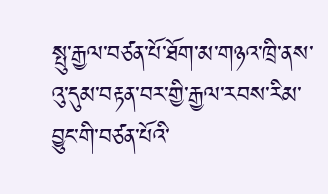སྤུ་རྒྱལ་བཙན་པོ་ཐོག་མ་གཉའ་ཁྲི་ནས་འུ་དུམ་བརྟན་བར་གྱི་རྒྱལ་རབས་རིམ་བྱུང་གི་བཙན་པོའི་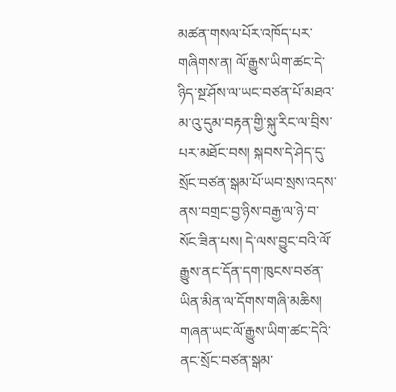མཚན་གསལ་པོར་འཁོད་པར་གཞིགས་ན། ལོ་རྒྱུས་ཡིག་ཚང་དེ་ཉིད་སྔ་ཤོས་ལ་ཡང་བཙན་པོ་མཐའ་མ་འུ་དུམ་བརྟན་གྱི་སྐུ་རིང་ལ་བྲིས་པར་མཐོང་བས། སྐབས་དེ་ཤེད་དུ་སྲོང་བཙན་སྒམ་པོ་ཡབ་སྲས་འདས་ནས་བགྲང་བྱ་ཉིས་བརྒྱ་ལ་ཉེ་བ་སོང་ཟིན་པས། དེ་ལས་བྱུང་བའི་ལོ་རྒྱུས་ནང་དོན་དག་ཁུངས་བཙན་ཡིན་མིན་ལ་དོགས་གཞི་མཆིས།
གཞན་ཡང་ལོ་རྒྱུས་ཡིག་ཚང་དེའི་ནང་སྲོང་བཙན་སྒམ་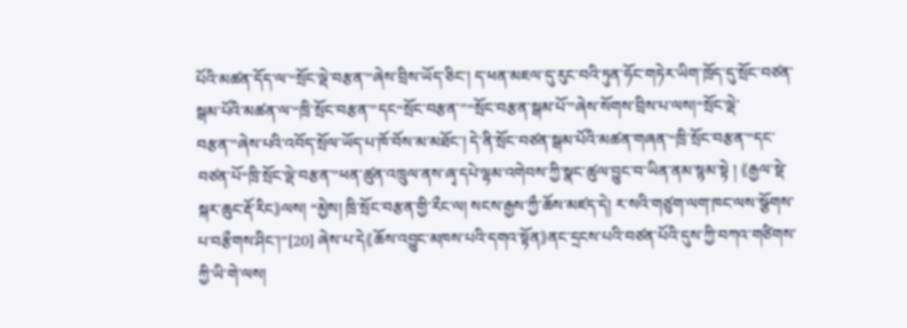པོའི་མཚན་དོད་ལ་“སྲོང་ལྡེ་བརྩན་”ཞེས་བྲིས་ཡོད་ཅིང་། ད་ཕན་མཇལ་དུ་རུང་བའི་ཏུན་ཧོང་གཏེར་ཡིག་ཁྲོད་དུ་སྲོང་བཙན་སྒམ་པོའི་མཚན་ལ་“ཁྲི་སྲོང་བརྩན་”དང“སྲོང་བརྩན་”“སྲོང་བརྩན་སྒམ་པོ་”ཞེས་སོགས་བྲིས་པ་ལས།“སྲོང་ལྡེ་བརྩན་”ཞེས་པའི་འབོད་སྲོལ་ཡོད་པ་ཁོ་བོས་མ་མཐོང་། དེ་ནི་སྲོང་བཙན་སྒམ་པོའི་མཚན་གཞན་“ཁྲི་སྲོང་བརྩན་”དང་བཙན་པོ“ཁྲི་སྲོང་ལྡེ་བརྩན་”ཕན་ཚུན་འཁྲུལ་ནས་ཞྭ་དཔེ་ལྷམ་འགེབས་ཀྱི་སྣང་ཚུལ་བྱུང་བ་ཡིན་ནམ་སྙམ་སྟེ ། 《རྒྱལ་སྡེ་སྐར་ཆུང་རྡོ་རིང》ལས། “མྱེས། ཁྲི་སྲོང་བརྩན་གྱི་རྀང་ལ། སངས་རྒྱས་ཀྱྀ་ཆོས་མཛད་དེ། ར་སའི་གཙུག་ལག་ཁང་ལས་སྩོགས་པ་བརྩྀགས་ཤིང་།”[20] ཞེས་པ་དེ《ཆོས་འབྱུང་མཁས་པའི་དགའ་སྟོན》ནང་དྲངས་པའི་བཙན་པོའི་དུས་ཀྱི་བཀའ་གཙིགས་ཀྱི་ཡི་གེ་ལས།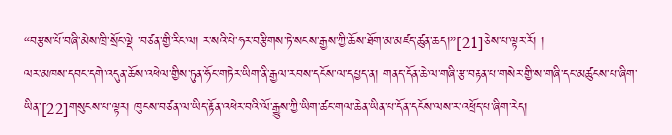“བརྩས་པོ་བཞི་མེས་ཁྲི་སྲོང་ལྡེ ་བཙན་གྱི་རིང་ལ། ར་སའི་པེ་ཧར་བརྩིགས་ཏེ་སངས་རྒྱས་ཀྱི་ཆོས་ཐོག་མ་མཛད་ཚུན་ཆད།”[21]ཅེས་པ་ལྟར་རོ། །
ལར་མཁས་དབང་དགེ་འདུན་ཆོས་འཕེལ་གྱིས་ཏུན་ཧོང་གཏེར་ཡིག་ནི་རྒྱལ་རབས་དངོས་ལ་དཔྱད་ན། གནད་དོན་ཆེ་ལ་གཞི་རྩ་བརྟན་པ་གསེར་གྱི་ས་གཞི་དང་མཚུངས་པ་ཞིག་ཡིན་[22]གསུངས་པ་ལྟར། ཁུངས་བཙན་ལ་ཡིད་རྟོན་འཕེར་བའི་ལོ་རྒྱུས་ཀྱི་ཡིག་ཚང་གལ་ཆེན་ཡིན་པ་དོན་དངོས་ལས་ར་འཕྲོད་པ་ཞིག་རེད།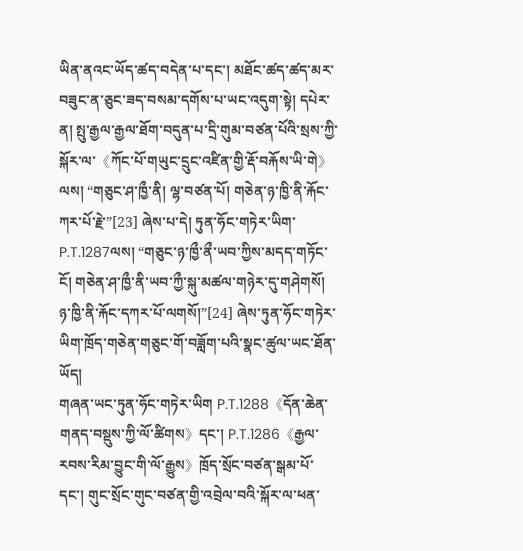ཡིན་ནའང་ཡོད་ཚད་བདེན་པ་དང་། མཐོང་ཚད་ཚད་མར་བཟུང་ན་ཅུང་ཟད་བསམ་དགོས་པ་ཡང་འདུག་སྟེ། དཔེར་ན། སྤུ་རྒྱལ་རྒྱལ་ཐོག་བདུན་པ་དྲི་གུམ་བཙན་པོའི་སྲས་ཀྱི་སྐོར་ལ་《ཀོང་པོ་གཡུང་དྲུང་འཛིན་གྱི་རྡོ་བརྐོས་ཡི་གེ》ལས། “གཅུང་ཤ་ཁྱྀ་ནི། ལྷ་བཙན་པོ། གཅེན་ཉ་ཁྱི་ནི་རྐོང་ཀར་པོ་རྗེ་”[23] ཞེས་པ་དེ། ཏུན་ཧོང་གཏེར་ཡིག་P.T.1287ལས། “གཅུང་ཉ་ཁྱྀ་ནྀ་ཡབ་ཀྱིས་མདད་གཏོང་ངོ། གཅེན་ཤ་ཁྱྀ་ནི་ཡབ་ཀྱྀ་སྐུ་མཚལ་གཉེར་དུ་གཤེགསོ། ཉ་ཁྱི་ནི་རྐོང་དཀར་པོ་ལགསོ།”[24] ཞེས་ཏུན་ཧོང་གཏེར་ཡིག་ཁྲོད་གཅེན་གཅུང་གོ་བཟློག་པའི་སྣང་ཚུལ་ཡང་ཐོན་ཡོད།
གཞན་ཡང་ཏུན་ཧོང་གཏེར་ཡིག P.T.1288《དོན་ཆེན་གནད་བསྡུས་ཀྱི་ལོ་ཚིགས》དང་། P.T.1286《རྒྱལ་རབས་རིམ་བྱུང་གི་ལོ་རྒྱུས》ཁྲོད་སྲོང་བཙན་སྒམ་པོ་དང་། གུང་སྲོང་གུང་བཙན་གྱི་འབྲེལ་བའི་སྐོར་ལ་ཕན་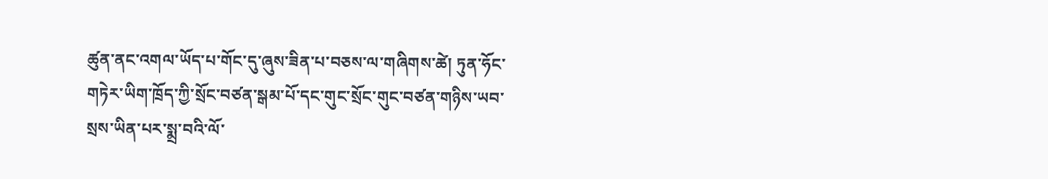ཚུན་ནང་འགལ་ཡོད་པ་གོང་དུ་ཞུས་ཟིན་པ་བཅས་ལ་གཞིགས་ཚེ། ཏུན་ཧོང་གཏེར་ཡིག་ཁྲོད་ཀྱི་སྲོང་བཙན་སྒམ་པོ་དང་གུང་སྲོང་གུང་བཙན་གཉིས་ཡབ་སྲས་ཡིན་པར་སྨྲ་བའི་ལོ་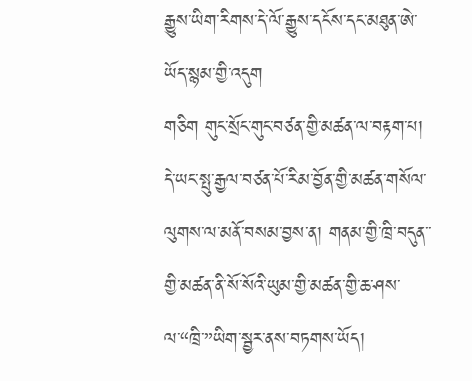རྒྱུས་ཡིག་རིགས་དེ་ལོ་རྒྱུས་དངོས་དང་མཐུན་ཨེ་ཡོད་སྙམ་གྱི་འདུག
གཅིག གུང་སྲོང་གུང་བཙན་གྱི་མཚན་ལ་བརྟག་པ།
དེ་ཡང་སྤུ་རྒྱལ་བཙན་པོ་རིམ་བྱོན་གྱི་མཚན་གསོལ་ལུགས་ལ་མནོ་བསམ་བྱས་ན། གནམ་གྱི་ཁྲི་བདུན་་གྱི་མཚན་ནི་སོ་སོའི་ཡུམ་གྱི་མཚན་གྱི་ཆ་ཤས་ལ་“ཁྲི་”ཡིག་སྦྱར་ནས་བཏགས་ཡོད།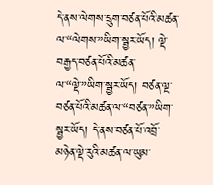དེ་ནས་ལེགས་དྲུག་བཙན་པོའི་མཚན་ལ་“ལེགས་”ཡིག་སྦྱར་ཡོད། ལྡེ་བརྒྱད་བཙན་པོའི་མཚན་ལ་“ལྡེ་”ཡིག་སྦྱར་ཡོད། བཙན་ལྔ་བཙན་པོའི་མཚན་ལ་“བཙན་”ཡིག་སྦྱར་ཡོད། དེ་ནས་བཙན་པོ་འབྲོ་མཉེན་ལྡེ་རུའི་མཚན་ལ་ཡུམ་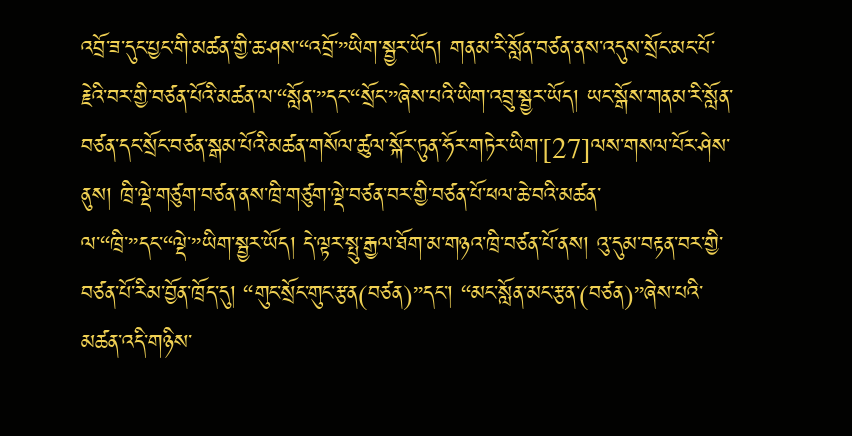འབྲོ་ཟ་དུང་པྱང་གི་མཚན་གྱི་ཆ་ཤས་“འབྲོ་”ཡིག་སྦྱར་ཡོད། གནམ་རི་སློན་བཙན་ནས་འདུས་སྲོང་མང་པོ་རྗེའི་བར་གྱི་བཙན་པོའི་མཚན་ལ་“སློན་”དང་“སྲོང་”ཞེས་པའི་ཡིག་འབྲུ་སྦྱར་ཡོད། ཡང་སྒོས་གནམ་རི་སློན་བཙན་དང་སྲོང་བཙན་སྒམ་པོའི་མཚན་གསོལ་ཚུལ་སྐོར་ཏུན་ཧོར་གཏེར་ཡིག་[27]ལས་གསལ་པོར་ཤེས་ནུས། ཁྲི་ལྡེ་གཙུག་བཙན་ནས་ཁྲི་གཙུག་ལྡེ་བཙན་བར་གྱི་བཙན་པོ་ཕལ་ཆེ་བའི་མཚན་ལ་“ཁྲི་”དང་“ལྡེ་”ཡིག་སྦྱར་ཡོད། དེ་ལྟར་སྤུ་རྒྱལ་ཐོག་མ་གཉའ་ཁྲི་བཙན་པོ་ནས། འུ་དུམ་བརྟན་བར་གྱི་བཙན་པོ་རིམ་བྱོན་ཁྲོད་དུ། “གུང་སྲོང་གུང་རྩན(བཙན)”དང་། “མང་སློན་མང་རྩན་(བཙན)”ཞེས་པའི་མཚན་འདི་གཉིས་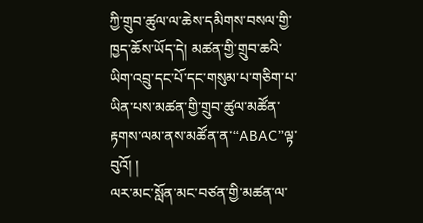ཀྱི་གྲུབ་ཚུལ་ལ་ཆེས་དམིགས་བསལ་གྱི་ཁྱད་ཆོས་ཡོད་དེ། མཚན་གྱི་གྲུབ་ཆའི་ཡིག་འབྲུ་དང་པོ་དང་གསུམ་པ་གཅིག་པ་ཡིན་པས་མཚན་གྱི་གྲུབ་ཚུལ་མཚོན་རྟགས་ལམ་ནས་མཚོན་ན་“ABAC”ལྟ་བུའོ། །
ལར་མང་སློན་མང་བཙན་གྱི་མཚན་ལ་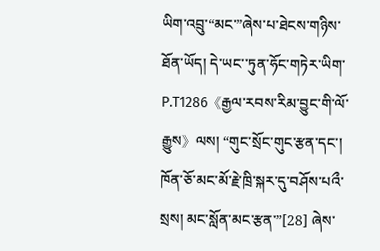ཡིག་འབྲུ་“མང་”ཞེས་པ་ཐེངས་གཉིས་ཐོན་ཡོད། དེ་ཡང་་ཏུན་ཧོང་གཏེར་ཡིག་P.T1286《རྒྱལ་རབས་རིམ་བྱུང་གི་ལོ་རྒྱུས》ལས། “གུང་སྲོང་གུང་རྩན་དང་། ཁོན་ཅོ་མང་མོ་རྗེ་ཁྲི་སྐར་དུ་བཤོས་པའྀ་སྲས། མང་སློན་མང་རྩན་”[28] ཞེས་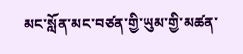མང་སློན་མང་བཙན་གྱི་ཡུམ་གྱི་མཚན་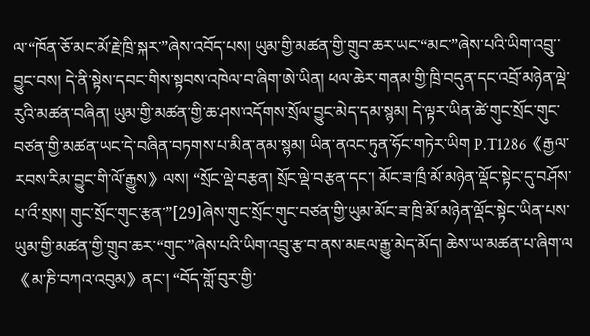ལ་“ཁོན་ཅོ་མང་མོ་རྗེ་ཁྲི་སྐར་”ཞེས་འབོད་པས། ཡུམ་གྱི་མཚན་གྱི་གྲུབ་ཆར་ཡང་“མང་”ཞེས་པའི་ཡིག་འབྲུ་་བྱུང་བས། དེ་ནི་སྟེས་དབང་གིས་སྟབས་འཁེལ་བ་ཞིག་ཨེ་ཡིན། ཕལ་ཆེར་གནམ་གྱི་ཁྲི་བདུན་དང་འབྲོ་མཉེན་ལྡེ་རུའི་མཚན་བཞིན། ཡུམ་གྱི་མཚན་གྱི་ཆ་ཤས་འདོགས་སྲོལ་བྱུང་མེད་དམ་སྙམ། དེ་ལྟར་ཡིན་ཚེ་གུང་སྲོང་གུང་བཙན་གྱི་མཚན་ཡང་དེ་བཞིན་བཏགས་པ་མིན་ནམ་སྙམ། ཡིན་ནའང་ཏུན་ཧོང་གཏེར་ཡིག P.T1286《རྒྱལ་རབས་རིམ་བྱུང་གི་ལོ་རྒྱུས》ལས། “སྲོང་ལྡེ་བརྩན། སྲོང་ལྡེ་བརྩན་དང་། མོང་ཟ་ཁྲྀ་མོ་མཉེན་ལྡོང་སྟེང་དུ་བཤོས་པ་འྀ་སྲས། གུང་སྲོང་གུང་རྩན་”[29]ཞེས་གུང་སྲོང་གུང་བཙན་གྱི་ཡུམ་མོང་ཟ་ཁྲི་མོ་མཉེན་ལྡོང་སྟེང་ཡིན་པས་ཡུམ་གྱི་མཚན་གྱི་གྲུབ་ཆར་“གུང་”ཞེས་པའི་ཡིག་འབྲུ་རྩ་བ་ནས་མཇལ་རྒྱུ་མེད་མོད། ཆེས་ཡ་མཚན་པ་ཞིག་ལ《མ་ཎི་བཀའ་འབུམ》ནང་། “བོད་གློ་བུར་གྱི་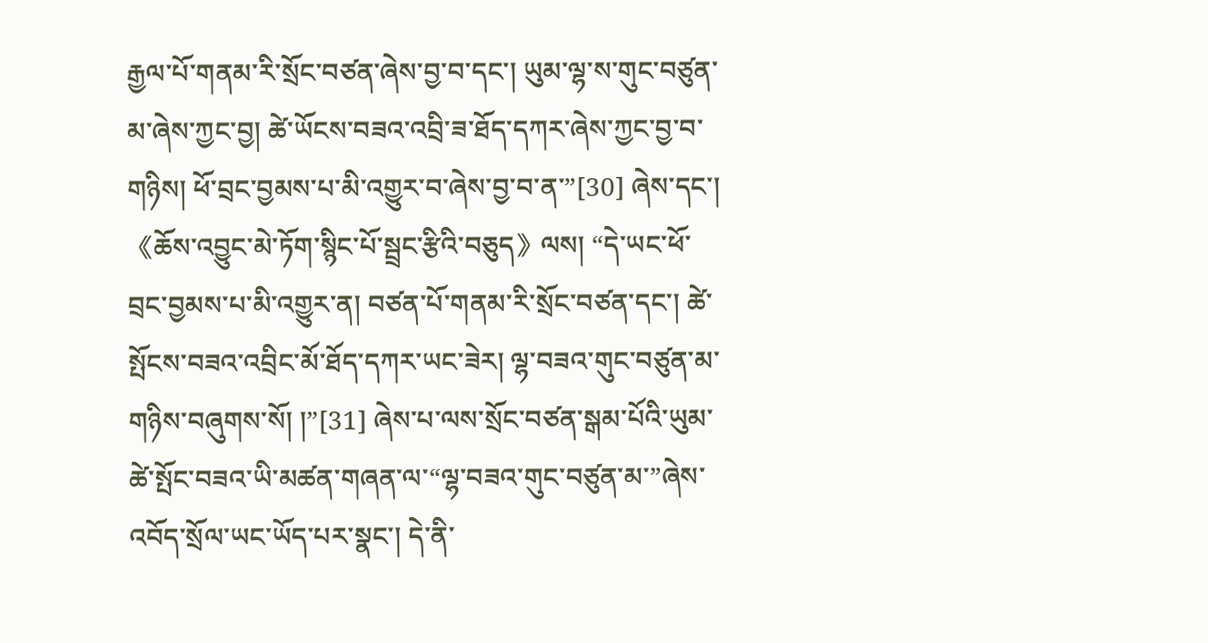རྒྱལ་པོ་གནམ་རི་སྲོང་བཙན་ཞེས་བྱ་བ་དང་། ཡུམ་ལྷ་ས་གུང་བཙུན་མ་ཞེས་ཀྱང་བྱ། ཚེ་ཡོངས་བཟའ་འབྲི་ཟ་ཐོད་དཀར་ཞེས་ཀྱང་བྱ་བ་གཉིས། ཕོ་བྲང་བྱམས་པ་མི་འགྱུར་བ་ཞེས་བྱ་བ་ན་”[30] ཞེས་དང་། 《ཆོས་འབྱུང་མེ་ཏོག་སྙིང་པོ་སྦྲང་རྩིའི་བཅུད》ལས། “དེ་ཡང་ཕོ་བྲང་བྱམས་པ་མི་འགྱུར་ན། བཙན་པོ་གནམ་རི་སྲོང་བཙན་དང་། ཚེ་སྤོངས་བཟའ་འབྲིང་མོ་ཐོད་དཀར་ཡང་ཟེར། ལྷ་བཟའ་གུང་བཙུན་མ་གཉིས་བཞུགས་སོ། །”[31] ཞེས་པ་ལས་སྲོང་བཙན་སྒམ་པོའི་ཡུམ་ཚེ་སྤོང་བཟའ་ཡི་མཚན་གཞན་ལ་“ལྷ་བཟའ་གུང་བཙུན་མ་”ཞེས་འབོད་སྲོལ་ཡང་ཡོད་པར་སྣང་། དེ་ནི་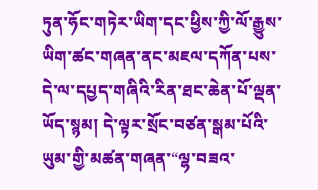ཏུན་ཧོང་གཏེར་ཡིག་དང་ཕྱིས་ཀྱི་ལོ་རྒྱུས་ཡིག་ཚང་གཞན་ནང་མཇལ་དཀོན་པས་དེ་ལ་དཔྱད་གཞིའི་རིན་ཐང་ཆེན་པོ་ལྡན་ཡོད་སྙམ། དེ་ལྟར་སྲོང་བཙན་སྒམ་པོའི་ཡུམ་གྱི་མཚན་གཞན་“ལྷ་བཟའ་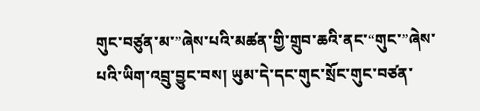གུང་བཙུན་མ་”ཞེས་པའི་མཚན་གྱི་གྲུབ་ཆའི་ནང་“གུང་”ཞེས་པའི་ཡིག་འབྲུ་བྱུང་བས། ཡུམ་དེ་དང་གུང་སྲོང་གུང་བཙན་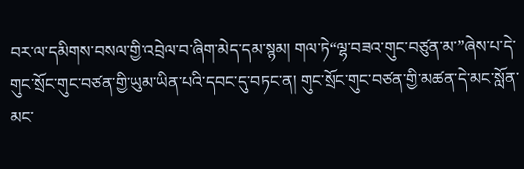བར་ལ་དམིགས་བསལ་གྱི་འབྲེལ་བ་ཞིག་མེད་དམ་སྙམ། གལ་ཏེ“ལྷ་བཟའ་གུང་བཙུན་མ་”ཞེས་པ་དེ་གུང་སྲོང་གུང་བཙན་གྱི་ཡུམ་ཡིན་པའི་དབང་དུ་བཏང་ན། གུང་སྲོང་གུང་བཙན་གྱི་མཚན་དེ་མང་སློན་མང་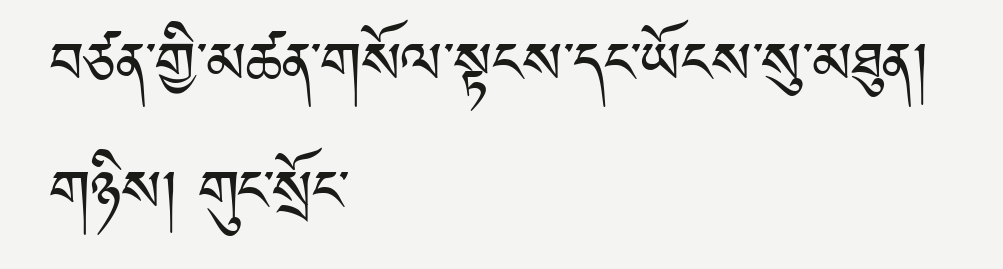བཙན་གྱི་མཚན་གསོལ་སྟངས་དང་ཡོངས་སུ་མཐུན།
གཉིས། གུང་སྲོང་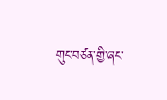གུང་བཙན་གྱི་ཞང་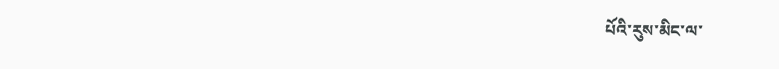པོའི་རུས་མིང་ལ་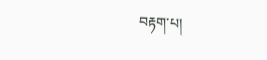བརྟག་པ།